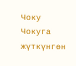Чоку
Чокуга жүткүнгөн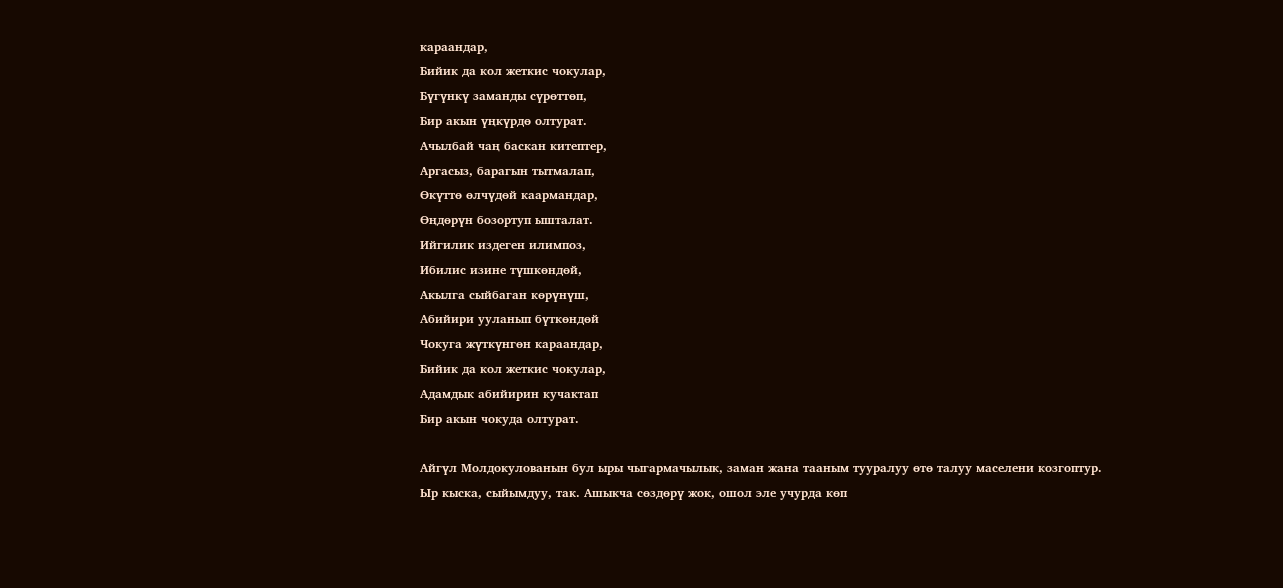караандар,
Бийик да кол жеткис чокулар,
Бүгүнкү заманды сүрөттөп,
Бир акын үңкүрдө олтурат.
Ачылбай чаң баскан китептер,
Аргасыз, барагын тытмалап,
Өкүттө өлчүдөй каармандар,
Өңдөрүн бозортуп ышталат.
Ийгилик издеген илимпоз,
Ибилис изине түшкөндөй,
Акылга сыйбаган көрүнүш,
Абийири ууланып бүткөндөй
Чокуга жүткүнгөн караандар,
Бийик да кол жеткис чокулар,
Адамдык абийирин кучактап
Бир акын чокуда олтурат.

Айгүл Молдокулованын бул ыры чыгармачылык, заман жана тааным тууралуу өтө талуу маселени козгоптур.
Ыр кыска, сыйымдуу, так. Ашыкча сөздөрү жок, ошол эле учурда көп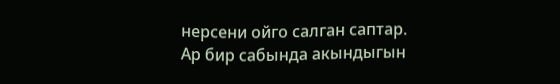нерсени ойго салган саптар.
Ар бир сабында акындыгын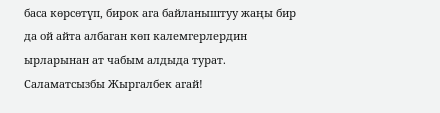баса көрсөтүп, бирок ага байланыштуу жаңы бир да ой айта албаган көп калемгерлердин ырларынан ат чабым алдыда турат.
Саламатсызбы Жыргалбек агай!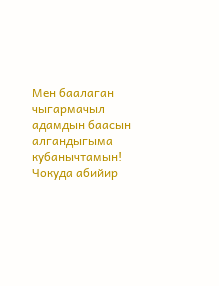Мен баалаган чыгармачыл адамдын баасын алгандыгыма кубанычтамын!
Чокуда абийир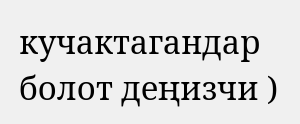кучактагандар болот деңизчи )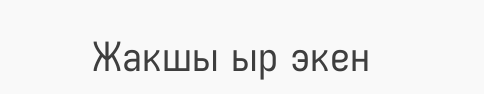Жакшы ыр экен